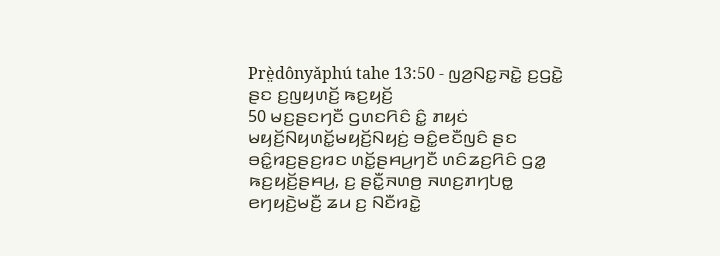Prè̤dônyǎphú tahe 13:50 - ꤜꤤ꤬ꤡꤢ꤭ꤏꤢꤧ꤭ ꤢ꤬ꤞꤢꤧ꤭ ꤔꤢ ꤢ꤬ꤜꤟꤛꤢꤩ꤬ ꤒꤢ꤬ꤟꤢꤩ꤬
50 ꤗꤢ꤬ꤔꤢꤚꤢꤪ ꤞꤛꤢꤖꤢꤨ ꤢꤨ꤭ ꤊꤟꤢꤦ ꤗꤟꤢꤩ꤬ꤡꤟꤛꤢꤩ꤭ꤗꤟꤢꤩ꤬ꤡꤟꤢꤦ꤬ ꤋꤢꤨ꤭ꤕꤢꤪꤜꤢꤨ ꤔꤢ ꤋꤢꤨ꤭ꤙꤢ꤬ꤔꤢ꤬ꤙꤢ ꤛꤢꤩ꤭ꤔꤌꤣ꤬ꤚꤢꤪ ꤛꤢꤨꤘꤢ꤬ꤖꤢꤨ ꤞꤤ꤭ ꤒꤢ꤬ꤟꤢꤩ꤬ꤔꤌꤣ꤬, ꤢ꤬ ꤔꤢꤪ꤭ꤏꤛꤥ꤬ ꤏꤛꤢ꤬ꤊꤚꤝꤥ꤭ ꤕꤚꤟꤢꤧ꤬ꤗꤢꤪ꤬ ꤘꤣ ꤢ꤬ ꤡꤢꤪꤙꤢꤧ꤭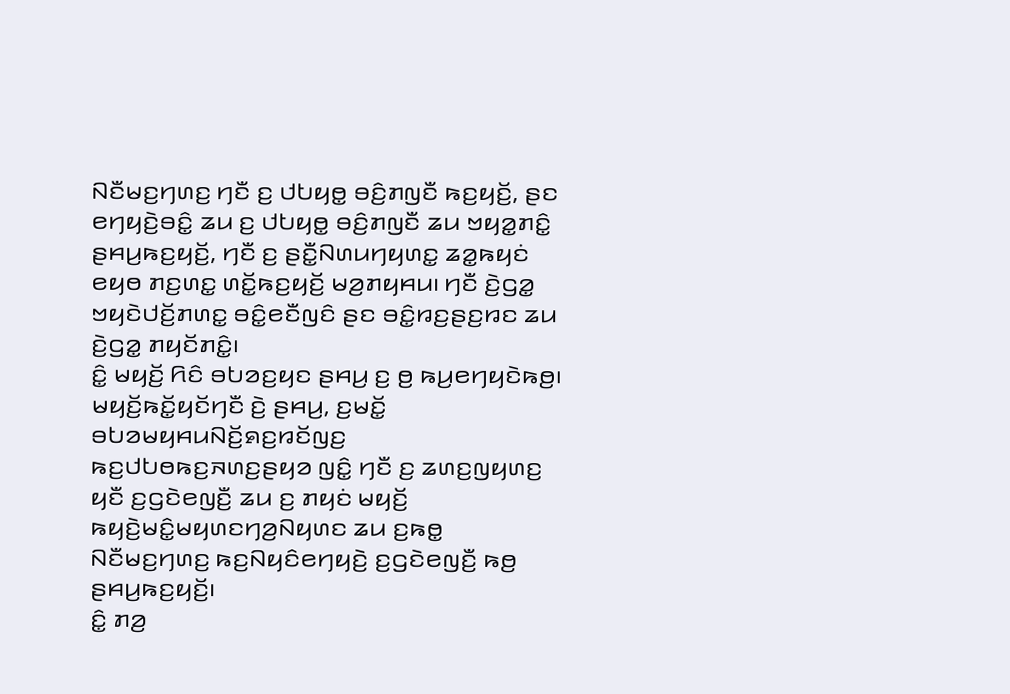ꤡꤢꤪꤗꤢ꤬ꤚꤛꤢ꤬ ꤚꤢꤪ ꤢ꤬ ꤓꤝꤟꤥ꤭ ꤋꤢꤨ꤬ꤊꤜꤢꤪ ꤒꤢ꤬ꤟꤢꤩ꤬, ꤔꤢ ꤕꤚꤟꤢꤧ꤬ꤋꤢꤨ꤭ ꤘꤣ ꤢ꤬ ꤓꤝꤟꤥ꤭ ꤋꤢꤨ꤬ꤊꤜꤢꤪ ꤘꤣ ꤠꤟꤤ꤭ꤊꤢꤨ꤭ ꤔꤌꤣ꤬ꤒꤢ꤬ꤟꤢꤩ꤬, ꤚꤢꤪ ꤢ꤬ ꤔꤢꤪ꤭ꤡꤛꤣꤚꤟꤛꤢ꤭ ꤘꤤ꤭ꤒꤟꤢꤦ ꤕꤟꤥ ꤊꤢ꤬ꤛꤢ꤭ ꤛꤢꤩ꤭ꤒꤢ꤬ꤟꤢꤩ꤬ ꤗꤤ꤬ꤊꤟꤌꤣ꤯ ꤚꤢꤪ ꤢꤧ꤬ꤞꤤ꤭ ꤠꤟꤢꤧꤓꤢꤩ꤬ꤊꤛꤢ꤭ ꤋꤢꤨ꤭ꤕꤢꤪꤜꤢꤨ ꤔꤢ ꤋꤢꤨ꤭ꤙꤢ꤬ꤔꤢ꤬ꤙꤢ ꤘꤣ ꤢꤧ꤬ꤞꤤ꤭ ꤊꤟꤢꤩꤊꤢꤨ꤭꤯
ꤢꤨ꤭ ꤗꤟꤢꤩ꤬ ꤖꤢꤨ ꤋꤝꤤꤢ꤬ꤟꤢ ꤔꤌꤣ꤬ ꤢ꤬ ꤥ꤬ ꤒꤣ꤬ꤕꤚꤟꤢꤧꤒꤥ꤬꤯ ꤗꤟꤢꤩ꤬ꤒꤢꤩ꤭ꤟꤢꤩꤚꤢꤪ ꤢꤧ꤬ ꤔꤌꤣ꤬, ꤢ꤬ꤗꤢꤩ꤭ ꤋꤝꤤꤗꤟꤌꤣꤡꤢꤩ꤬ꤎꤢ꤬ꤙꤢꤩꤜꤢ꤬ ꤒꤢ꤬ꤓꤝꤥꤒꤢ꤬ꤏꤛꤢ꤬ꤔꤟꤤ ꤜꤢꤨ꤭ ꤚꤢꤪ ꤢ꤬ ꤘꤛꤢ꤬ꤜꤟꤛꤢ꤬ ꤟꤢꤪ ꤢ꤬ꤞꤢꤧꤕꤜꤢꤪ꤬ ꤘꤣ ꤢ꤬ ꤊꤟꤢꤦ ꤗꤟꤢꤩ꤬ ꤒꤟꤢꤧ꤬ꤗꤢꤨ꤭ꤗꤟꤛꤢꤚꤤ꤬ꤡꤟꤛꤢ ꤘꤣ ꤢ꤬ꤒꤥ꤭ ꤡꤢꤪꤗꤢ꤬ꤚꤛꤢ꤬ ꤒꤢ꤬ꤡꤟꤢꤨꤕꤚꤟꤢꤧ꤬ ꤢ꤬ꤞꤢꤧꤕꤜꤢꤪ꤬ ꤒꤥ꤬ ꤔꤌꤣ꤬ꤒꤢ꤬ꤟꤢꤩ꤬꤯
ꤢꤨ꤭ ꤊꤤ꤬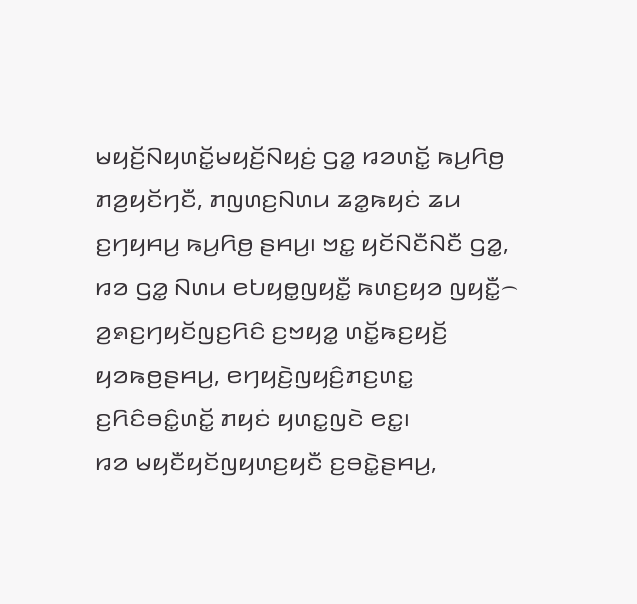ꤗꤟꤢꤩ꤬ꤡꤟꤛꤢꤩ꤭ꤗꤟꤢꤩ꤬ꤡꤟꤢꤦ꤬ ꤞꤤ꤭ ꤙꤤꤛꤢꤩ꤭ ꤒꤣ꤬ꤖꤥ꤬ ꤊꤤ꤬ꤟꤢꤩꤚꤢꤪ, ꤊꤜꤛꤢ꤬ꤡꤛꤣ ꤘꤤ꤭ꤒꤟꤢꤦ ꤘꤣ ꤢ꤬ꤚꤟꤌꤣ꤬ ꤒꤣ꤬ꤖꤥ꤬ ꤔꤌꤣ꤬꤯ ꤠꤢ꤭ ꤟꤢꤩꤡꤢꤪꤡꤢꤪ ꤞꤤ꤭, ꤙꤤ ꤞꤤ꤭ ꤡꤛꤣ ꤕꤝꤟꤥ꤭ꤜꤟꤢꤪ꤭ ꤒꤛꤢ꤬ꤟꤤ ꤜꤟꤢꤪ꤭꤮ ꤤ꤬ꤎꤢ꤬ꤚꤟꤢꤩꤜꤢ꤬ꤖꤢꤨ ꤢ꤬ꤠꤟꤤ꤭ ꤛꤢꤩ꤭ꤒꤢ꤬ꤟꤢꤩ꤬ ꤟꤤꤒꤥ꤬ꤔꤌꤣ꤬, ꤕꤚꤟꤢꤧ꤬ꤜꤟꤢꤨ꤬ꤊꤢ꤬ꤛꤢ꤭ ꤢ꤬ꤖꤢꤨꤋꤢꤨ꤭ꤛꤢꤩ꤭ ꤊꤟꤢꤦ ꤟꤛꤢ꤭ꤜꤢꤧ ꤕꤢ꤭꤯
ꤙꤤ ꤗꤟꤢꤪꤟꤢꤩꤜꤟꤛꤢ꤬ꤟꤢꤪ ꤢ꤬ꤋꤢꤧ꤭ꤔꤌꤣ꤬,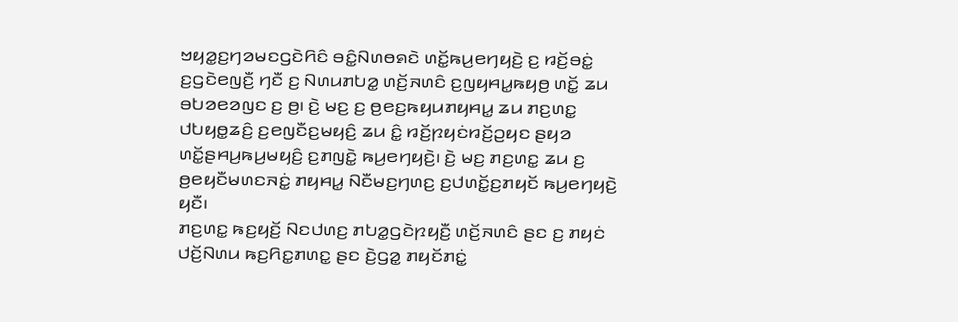ꤠꤟꤤ꤭ꤢ꤬ꤚꤤꤗꤢꤞꤢꤧꤖꤢꤨ ꤋꤢꤨ꤭ꤡꤛꤥꤎꤢꤧ ꤛꤢꤩ꤭ꤒꤣ꤬ꤕꤚꤟꤢꤧ꤬ ꤢ꤬ ꤙꤢꤩ꤬ꤋꤢꤦ꤭ ꤢ꤬ꤞꤢꤧꤕꤜꤢꤪ꤬ ꤚꤢꤪ ꤢ꤬ ꤡꤛꤣꤊꤝꤤ꤭ ꤛꤢꤩ꤬ꤏꤛꤢꤨ ꤢ꤬ꤜꤟꤌꤣ꤭ꤒꤟꤥ꤬ ꤛꤢꤩ꤭ ꤘꤣ ꤋꤝꤤꤕꤤꤜꤢ ꤢ꤬ ꤥ꤬꤯ ꤢꤧ꤬ ꤗꤢ꤬ ꤢ꤬ ꤥ꤬ꤕꤢ꤬ꤒꤟꤣꤊꤟꤌꤣ꤭ ꤘꤣ ꤊꤢ꤬ꤛꤢ꤭ ꤓꤝꤟꤥ꤭ꤘꤢꤨ꤬ ꤢ꤬ꤕꤜꤢꤪꤢ꤬ꤗꤟꤢꤨ꤬ ꤘꤣ ꤢꤨ꤭ ꤙꤢꤩ꤬ꤐꤟꤢꤦꤙꤢꤩ꤬ꤑꤟꤢ ꤔꤟꤤ ꤛꤢꤩ꤭ꤔꤌꤣ꤬ꤒꤣ꤬ꤗꤟꤢꤨ꤬ ꤢ꤬ꤊꤜꤢꤧ꤭ ꤒꤣ꤬ꤕꤚꤟꤢꤧ꤬꤯ ꤢꤧ꤬ ꤗꤢ꤬ ꤊꤢ꤬ꤛꤢ꤭ ꤘꤣ ꤢ꤬ ꤥ꤬ꤕꤟꤢꤪꤗꤛꤢꤏꤢꤦ꤭ ꤊꤟꤌꤣ꤭ ꤡꤢꤪꤗꤢ꤬ꤚꤛꤢ꤬ ꤢ꤬ꤓꤛꤢꤩ꤭ꤢ꤬ꤊꤟꤢꤩ ꤒꤣ꤬ꤕꤚꤟꤢꤧ꤬ ꤟꤢꤪ꤯
ꤊꤢ꤬ꤛꤢ꤭ ꤒꤢ꤬ꤟꤢꤩ꤬ ꤡꤢꤓꤛꤢ꤬ ꤊꤝꤤ꤭ꤞꤢꤧꤐꤟꤢꤪ꤬ ꤛꤢꤩ꤬ꤏꤛꤢꤨ ꤔꤢ ꤢ꤬ ꤊꤟꤢꤦ ꤓꤢꤩ꤬ꤡꤛꤣ ꤒꤢ꤬ꤖꤢ꤭ꤊꤛꤢ꤭ ꤔꤢ ꤢꤧ꤬ꤞꤤ꤭ ꤊꤟꤢꤩꤊꤢꤦ꤭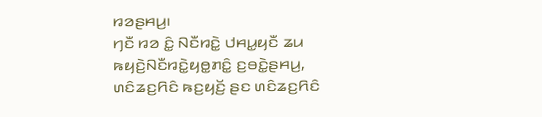ꤙꤤꤔꤌꤣ꤬꤯
ꤚꤢꤪ ꤙꤤ ꤢꤨ꤭ ꤡꤢꤪꤙꤢꤧ꤭ ꤓꤌꤣ꤭ꤟꤢꤪ ꤘꤣ ꤒꤟꤢꤧ꤬ꤡꤢꤪꤙꤢꤧ꤭ꤟꤥ꤭ꤊꤢꤨ꤭ ꤢ꤬ꤋꤢꤧ꤭ꤔꤌꤣ꤬, ꤛꤢꤨꤘꤢ꤬ꤖꤢꤨ ꤒꤢ꤬ꤟꤢꤩ꤬ ꤔꤢ ꤛꤢꤨꤘꤢ꤬ꤖꤢꤨ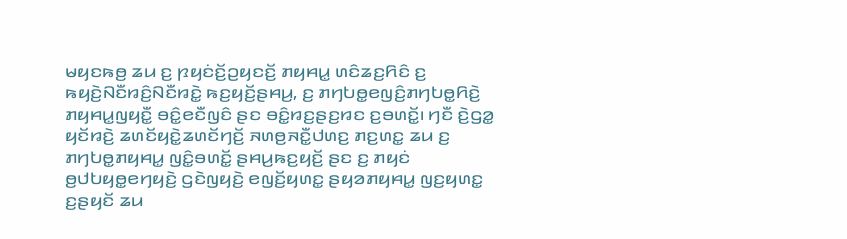ꤗꤟꤢꤒꤥ꤬ ꤘꤣ ꤢ꤬ ꤐꤟꤢꤦꤢꤩ꤬ꤑꤟꤢꤢꤩ꤬ ꤊꤟꤌꤣ꤭ ꤛꤢꤨꤘꤢ꤬ꤖꤢꤨ ꤢ꤬ ꤒꤟꤢꤧ꤬ꤡꤢꤪꤙꤢꤨ꤬ꤡꤢꤪꤙꤢꤧ꤭ ꤒꤢ꤬ꤟꤢꤩ꤬ꤔꤌꤣ꤬, ꤢ꤬ ꤊꤚꤝꤥ꤭ꤕꤜꤢꤨ꤬ꤊꤚꤝꤥ꤭ꤖꤢꤧ꤬ ꤊꤟꤌꤣ꤭ꤜꤟꤢꤪ꤭ ꤋꤢꤨ꤭ꤕꤢꤪꤜꤢꤨ ꤔꤢ ꤋꤢꤨ꤭ꤙꤢ꤬ꤔꤢ꤬ꤙꤢ ꤢ꤬ꤋꤛꤢꤩ꤭꤯ ꤚꤢꤪ ꤢꤧ꤬ꤞꤤ꤭ ꤟꤢꤩꤙꤢꤧ꤬ ꤘꤛꤢꤩꤟꤢꤧ꤭ꤘꤛꤢꤩꤚꤢꤩ꤬ ꤏꤛꤥ꤬ꤏꤢꤪ꤭ꤓꤛꤢ꤬ ꤊꤢ꤬ꤛꤢ꤭ ꤘꤣ ꤢ꤬ ꤊꤚꤝꤥ꤭ꤊꤟꤌꤣ꤭ ꤜꤢꤨ꤭ꤋꤛꤢꤩ꤭ ꤔꤌꤣ꤬ꤒꤢ꤬ꤟꤢꤩ꤬ ꤔꤢ ꤢ꤬ ꤊꤟꤢꤦ ꤥ꤬ꤓꤝꤟꤥ꤭ꤕꤚꤟꤢꤧ꤬ ꤞꤢꤧꤜꤟꤢꤧ꤬ ꤕꤜꤢꤩ꤬ꤟꤛꤢ꤭ ꤔꤟꤤꤊꤟꤌꤣ꤭ ꤜꤢ꤬ꤟꤛꤢ꤭ ꤢ꤬ꤔꤟꤢꤩ ꤘꤣ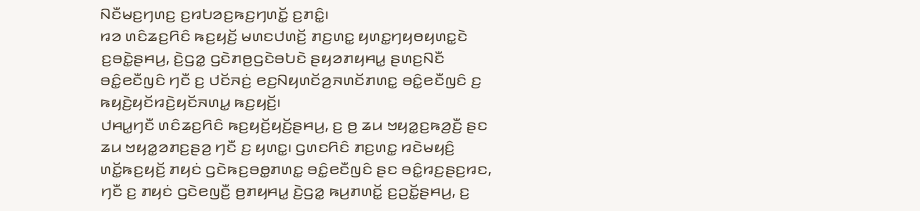ꤡꤢꤪꤗꤢ꤬ꤚꤛꤢ꤬ ꤢ꤬ꤙꤝꤤꤢ꤬ꤒꤢ꤬ꤚꤛꤢꤩ꤭ ꤢ꤬ꤊꤢꤨ꤭꤯
ꤙꤤ ꤛꤢꤨꤘꤢ꤬ꤖꤢꤨ ꤒꤢ꤬ꤟꤢꤩ꤬ ꤗꤛꤢꤓꤛꤢꤩ꤬ ꤊꤢ꤬ꤛꤢ꤭ ꤟꤛꤢ꤭ꤚꤟꤥꤟꤛꤢ꤭ꤢꤧ ꤢ꤬ꤋꤢꤧ꤭ꤔꤌꤣ꤬, ꤢꤧ꤬ꤞꤤ꤭ ꤞꤢꤧꤊꤥ꤬ꤞꤢꤧꤋꤝꤢꤧ ꤔꤟꤤꤊꤟꤌꤣ꤭ ꤔꤛꤢ꤬ꤡꤢꤪ ꤋꤢꤨ꤭ꤕꤢꤪꤜꤢꤨ ꤚꤢꤪ ꤢ꤬ ꤓꤢꤩꤏꤢꤦ꤬ ꤕꤢ꤬ꤡꤟꤛꤢꤩꤤ꤬ꤏꤛꤢꤩꤊꤛꤢ꤭ ꤋꤢꤨ꤭ꤕꤢꤪꤜꤢꤨ ꤢ꤬ ꤒꤟꤢꤧ꤬ꤟꤢꤩꤙꤢꤧ꤬ꤟꤢꤩꤏꤛꤣ꤭ ꤒꤢ꤬ꤟꤢꤩ꤬꤯
ꤓꤌꤣ꤭ꤚꤢꤪ ꤛꤢꤨꤘꤢ꤬ꤖꤢꤨ ꤒꤢ꤬ꤟꤢꤩ꤬ꤟꤢꤩ꤬ꤔꤌꤣ꤬, ꤢ꤬ ꤥ꤬ ꤘꤣ ꤠꤟꤤ꤭ꤢ꤬ꤒꤤ꤬ꤢꤪ꤬ ꤔꤢ ꤘꤣ ꤠꤟꤤ꤭ꤤꤊꤢ꤬ꤔꤤ꤬ ꤚꤢꤪ ꤢ꤬ ꤟꤛꤢ꤭꤯ ꤞꤛꤢꤖꤢꤨ ꤊꤢ꤬ꤛꤢ꤭ ꤙꤢꤧꤗꤟꤢꤨ꤬ ꤛꤢꤩ꤭ꤒꤢ꤬ꤟꤢꤩ꤬ ꤊꤟꤢꤦ ꤞꤢꤧꤒꤢ꤬ꤋꤥ꤭ꤊꤛꤢ꤭ ꤋꤢꤨ꤭ꤕꤢꤪꤜꤢꤨ ꤔꤢ ꤋꤢꤨ꤭ꤙꤢ꤬ꤔꤢ꤬ꤙꤢ, ꤚꤢꤪ ꤢ꤬ ꤊꤟꤢꤦ ꤞꤢꤧꤕꤜꤢꤪ꤬ ꤥ꤬ꤊꤟꤌꤣ꤭ ꤢꤧ꤬ꤞꤤ꤭ ꤒꤣ꤬ꤊꤛꤢꤩ꤭ ꤢ꤬ꤑꤢꤩ꤭ꤔꤌꤣ꤬, ꤢ꤬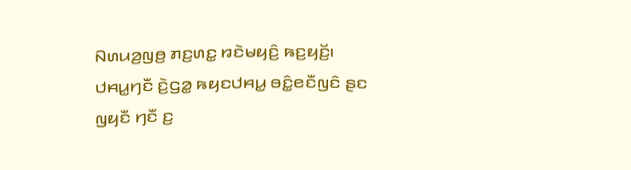ꤡꤛꤣꤤ꤬ꤜꤥ꤬ ꤊꤢ꤬ꤛꤢ꤭ ꤙꤢꤧꤗꤟꤢꤨ꤬ ꤒꤢ꤬ꤟꤢꤩ꤬꤯ ꤓꤌꤣ꤭ꤚꤢꤪ ꤢꤧ꤬ꤞꤤ꤭ ꤒꤟꤢꤓꤌꤣ꤭ ꤋꤢꤨ꤭ꤕꤢꤪꤜꤢꤨ ꤔꤢ ꤜꤟꤢꤪ ꤚꤢꤪ ꤢ꤬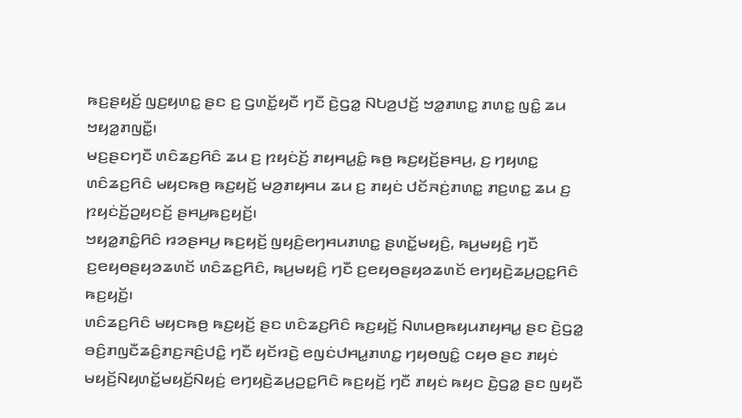ꤒꤢ꤬ꤔꤟꤢꤩ꤬ ꤜꤢ꤬ꤟꤛꤢ꤭ ꤔꤢ ꤢ꤬ ꤞꤛꤢꤩ꤭ꤟꤢꤪ ꤚꤢꤪ ꤢꤧ꤬ꤞꤤ꤭ ꤡꤝꤤ꤬ꤓꤢꤩ꤬ ꤠꤤ꤭ꤊꤛꤢ꤭ ꤊꤛꤢ꤭ ꤜꤢꤨ꤭ ꤘꤣ ꤠꤟꤤ꤭ꤊꤜꤢꤪ꤭꤯
ꤗꤢ꤬ꤔꤢꤚꤢꤪ ꤛꤢꤨꤘꤢ꤬ꤖꤢꤨ ꤘꤣ ꤢ꤬ ꤐꤟꤢꤦꤢꤩ꤬ ꤊꤟꤌꤣ꤭ꤢꤨ꤭ ꤒꤥ꤬ ꤒꤢ꤬ꤟꤢꤩ꤬ꤔꤌꤣ꤬, ꤢ꤬ ꤚꤟꤛꤢ꤭ ꤛꤢꤨꤘꤢ꤬ꤖꤢꤨ ꤗꤟꤢꤒꤥ꤬ ꤒꤢ꤬ꤟꤢꤩ꤬ ꤗꤤ꤬ꤊꤟꤌꤣ ꤘꤣ ꤢ꤬ ꤊꤟꤢꤦ ꤓꤢꤩꤏꤢꤦ꤬ꤊꤛꤢ꤭ ꤊꤢ꤬ꤛꤢ꤭ ꤘꤣ ꤢ꤬ ꤐꤟꤢꤦꤢꤩ꤬ꤑꤟꤢꤢꤩ꤬ ꤔꤌꤣ꤬ꤒꤢ꤬ꤟꤢꤩ꤬꤯
ꤠꤟꤤ꤭ꤊꤢꤨ꤭ꤖꤢꤨ ꤙꤤꤔꤌꤣ꤬ ꤒꤢ꤬ꤟꤢꤩ꤬ ꤜꤟꤢꤨ꤬ꤕꤚꤌꤣꤊꤛꤢ꤭ ꤔꤛꤢꤩ꤭ꤗꤟꤢꤨ꤬, ꤒꤣ꤬ꤗꤟꤢꤨ꤬ ꤚꤢꤪ ꤢ꤬ꤕꤟꤥꤔꤟꤤꤘꤛꤢꤩ ꤛꤢꤨꤘꤢ꤬ꤖꤢꤨ, ꤒꤣ꤬ꤗꤟꤢꤨ꤬ ꤚꤢꤪ ꤢ꤬ꤕꤟꤥꤔꤟꤤꤘꤛꤢꤩ ꤕꤚꤟꤢꤧ꤬ꤘꤣ꤬ꤑꤢ꤭ꤖꤢꤨ ꤒꤢ꤬ꤟꤢꤩ꤬꤯
ꤛꤢꤨꤘꤢ꤬ꤖꤢꤨ ꤗꤟꤢꤒꤥ꤬ ꤒꤢ꤬ꤟꤢꤩ꤬ ꤔꤢ ꤛꤢꤨꤘꤢ꤬ꤖꤢꤨ ꤒꤢ꤬ꤟꤢꤩ꤬ ꤡꤛꤣꤥ꤬ꤒꤟꤣꤊꤟꤌꤣ꤭ ꤔꤢ ꤢꤧ꤬ꤞꤤ꤭ ꤋꤢꤨ꤬ꤊꤜꤢꤪꤘꤢꤨ꤬ꤊꤢ꤬ꤏꤢꤨ꤬ꤓꤢꤨ꤭ ꤚꤢꤪ ꤟꤢꤩꤙꤢꤧ꤬ ꤕꤜꤢꤦꤓꤌꤣ꤭ꤊꤛꤢ꤭ ꤚꤟꤥꤜꤢꤨ꤭ ꤍꤟꤥ ꤔꤢ ꤊꤟꤢꤦ ꤗꤟꤢꤩ꤬ꤡꤟꤛꤢꤩ꤭ꤗꤟꤢꤩ꤬ꤡꤟꤢꤦ꤬ ꤕꤚꤟꤢꤧ꤬ꤘꤣ꤬ꤑꤢ꤭ꤖꤢꤨ ꤒꤢ꤬ꤟꤢꤩ꤬ ꤚꤢꤪ ꤊꤟꤢꤦ ꤒꤟꤢ ꤢꤧ꤬ꤞꤤ꤭ ꤔꤢ ꤜꤟꤢꤪ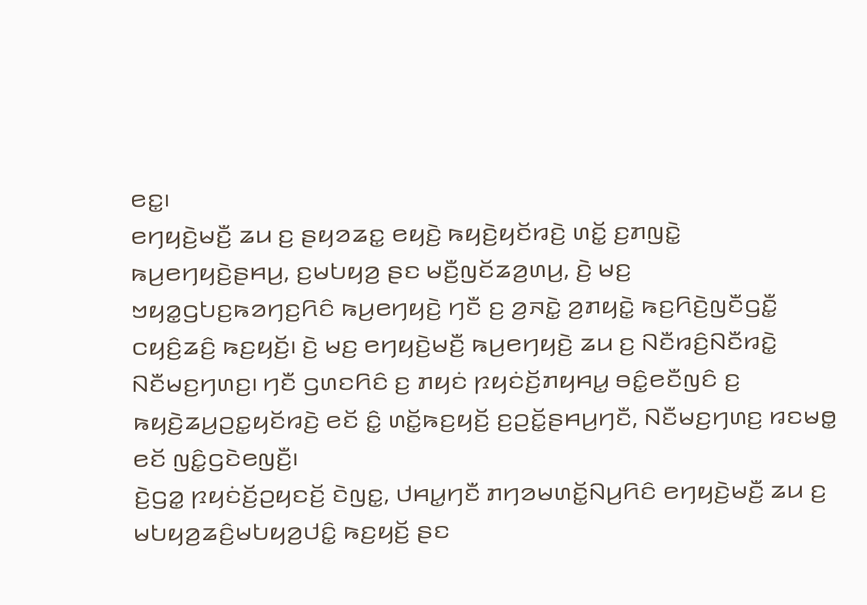ꤕꤢ꤭꤯
ꤕꤚꤟꤢꤧ꤬ꤗꤢꤪ꤬ ꤘꤣ ꤢ꤬ ꤔꤟꤤꤘꤢ꤭ ꤕꤟꤢꤧ꤬ ꤒꤟꤢꤧ꤬ꤟꤢꤩꤙꤢꤧ꤬ ꤛꤢꤩ꤭ ꤢ꤬ꤊꤜꤢꤧ꤭ ꤒꤣ꤬ꤕꤚꤟꤢꤧ꤬ꤔꤌꤣ꤬, ꤢ꤬ꤗꤝꤟꤤ꤬ ꤔꤢ ꤗꤢꤪ꤬ꤜꤢꤩꤘꤤ꤬ꤛꤣ꤬, ꤢꤧ꤬ ꤗꤢ꤬ ꤠꤟꤤ꤭ꤞꤝꤢ꤬ꤒꤤꤚꤢ꤬ꤖꤢꤨ ꤒꤣ꤬ꤕꤚꤟꤢꤧ꤬ ꤚꤢꤪ ꤢ꤬ ꤤ꤬ꤏꤢꤧ꤭ ꤤ꤬ꤊꤟꤢꤧ꤭ ꤒꤢ꤬ꤖꤢꤧ꤬ꤜꤢꤪꤞꤢꤪ꤭ ꤍꤟꤢꤨ꤬ꤘꤢꤨ꤬ ꤒꤢ꤬ꤟꤢꤩ꤬꤯ ꤢꤧ꤬ ꤗꤢ꤬ ꤕꤚꤟꤢꤧ꤬ꤗꤢꤪ꤬ ꤒꤣ꤬ꤕꤚꤟꤢꤧ꤬ ꤘꤣ ꤢ꤬ ꤡꤢꤪꤙꤢꤨ꤬ꤡꤢꤪꤙꤢꤧ꤭ ꤡꤢꤪꤗꤢ꤬ꤚꤛꤢ꤬꤯ ꤚꤢꤪ ꤞꤛꤢꤖꤢꤨ ꤢ꤬ ꤊꤟꤢꤦ ꤐꤟꤢꤦꤢꤩ꤬ꤊꤟꤌꤣ꤭ ꤋꤢꤨ꤭ꤕꤢꤪꤜꤢꤨ ꤢ꤬ ꤒꤟꤢꤧ꤬ꤘꤣ꤬ꤑꤢ꤭ꤟꤢꤩꤙꤢꤧ꤬ ꤕꤢꤩ ꤢꤨ꤭ ꤛꤢꤩ꤭ꤒꤢ꤬ꤟꤢꤩ꤬ ꤢ꤬ꤑꤢꤩ꤭ꤔꤌꤣ꤬ꤚꤢꤪ, ꤡꤢꤪꤗꤢ꤬ꤚꤛꤢ꤬ ꤙꤢꤗꤥ꤭ ꤕꤢꤩ ꤜꤢꤨ꤭ꤞꤢꤧꤕꤜꤢꤪ꤬꤯
ꤢꤧ꤬ꤞꤤ꤭ ꤐꤟꤢꤦꤢꤩ꤬ꤑꤟꤢꤢꤩ꤬ ꤢꤧꤜꤢ꤭, ꤓꤌꤣ꤭ꤚꤢꤪ ꤊꤚꤤꤗꤛꤢꤩ꤭ꤡꤣ꤬ꤖꤢꤨ ꤕꤚꤟꤢꤧ꤬ꤗꤢꤪ꤬ ꤘꤣ ꤢ꤬ ꤗꤝꤟꤤ꤬ꤘꤢꤨ꤬ꤗꤝꤟꤤ꤬ꤓꤢꤨ꤭ ꤒꤢ꤬ꤟꤢꤩ꤬ ꤔꤢ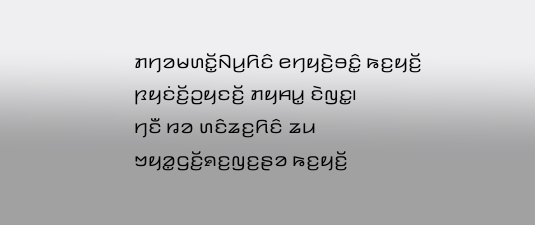ꤊꤚꤤꤗꤛꤢꤩ꤭ꤡꤣ꤬ꤖꤢꤨ ꤕꤚꤟꤢꤧ꤬ꤋꤢꤨ꤭ ꤒꤢ꤬ꤟꤢꤩ꤬ ꤐꤟꤢꤦꤢꤩ꤬ꤑꤟꤢꤢꤩ꤬ ꤊꤟꤌꤣ꤭ ꤢꤧꤜꤢ꤭꤯
ꤚꤢꤪ ꤙꤤ ꤛꤢꤨꤘꤢ꤬ꤖꤢꤨ ꤘꤣ ꤠꤟꤤ꤭ꤞꤢꤩ꤬ꤎꤢ꤬ꤜꤢ꤬ꤔꤤ ꤒꤢ꤬ꤟꤢꤩ꤬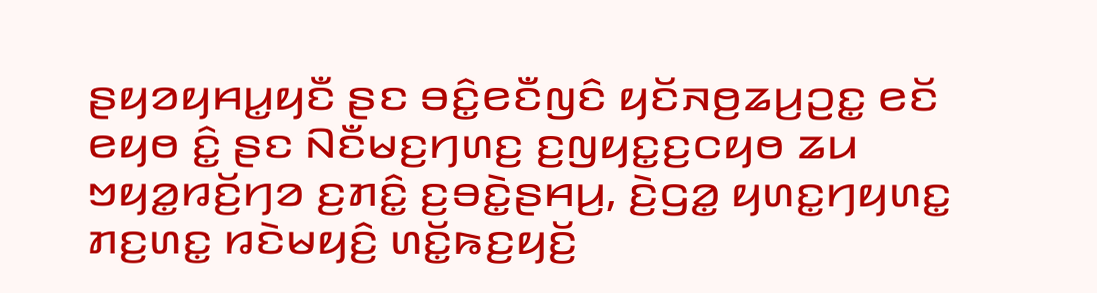ꤔꤟꤤꤟꤌꤣ꤭ꤟꤢꤪ ꤔꤢ ꤋꤢꤨ꤭ꤕꤢꤪꤜꤢꤨ ꤟꤢꤩꤏꤥ꤬ꤘꤣ꤬ꤑꤢ꤭ ꤕꤢꤩ ꤕꤟꤥ ꤢꤨ꤭ ꤔꤢ ꤡꤢꤪꤗꤢ꤬ꤚꤛꤢ꤬ ꤢ꤬ꤜꤟꤢ꤭ꤢ꤬ꤍꤟꤥ ꤘꤣ ꤠꤟꤤ꤭ꤙꤢꤩ꤬ꤚꤤ ꤢ꤬ꤊꤢꤨ꤭ ꤢ꤬ꤋꤢꤧ꤭ꤔꤌꤣ꤬, ꤢꤧ꤬ꤞꤤ꤭ ꤟꤛꤢ꤭ꤚꤟꤛꤢ꤭ ꤊꤢ꤬ꤛꤢ꤭ ꤙꤢꤧꤗꤟꤢꤨ꤬ ꤛꤢꤩ꤭ꤒꤢ꤬ꤟꤢꤩ꤬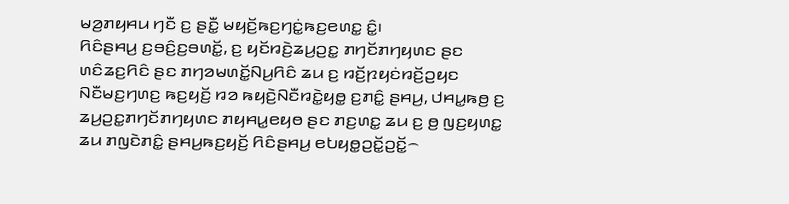ꤗꤤ꤬ꤊꤟꤌꤣ ꤚꤢꤪ ꤢ꤬ ꤔꤢꤪ꤭ ꤗꤟꤢꤩ꤬ꤒꤢ꤬ꤚꤢꤦ꤭ꤒꤢ꤬ꤕꤛꤢ꤭ ꤢꤨ꤭꤯
ꤖꤢꤨꤔꤌꤣ꤬ ꤢ꤬ꤋꤢꤨ꤬ꤢ꤬ꤋꤛꤢꤩ꤭, ꤢ꤬ ꤟꤢꤩꤙꤢꤧ꤬ꤘꤣ꤬ꤑꤢ꤭ ꤊꤚꤢꤩꤊꤚꤟꤛꤢ ꤔꤢ ꤛꤢꤨꤘꤢ꤬ꤖꤢꤨ ꤔꤢ ꤊꤚꤤꤗꤛꤢꤩ꤭ꤡꤣ꤬ꤖꤢꤨ ꤘꤣ ꤢ꤬ ꤙꤢꤩ꤬ꤐꤟꤢꤦꤙꤢꤩ꤬ꤑꤟꤢ ꤡꤢꤪꤗꤢ꤬ꤚꤛꤢ꤬ ꤒꤢ꤬ꤟꤢꤩ꤬ ꤙꤤ ꤒꤟꤢꤧ꤬ꤡꤢꤪꤙꤢꤧ꤭ꤟꤥ꤭ ꤢ꤬ꤊꤢꤨ꤭ ꤔꤌꤣ꤬, ꤓꤌꤣ꤭ꤒꤥ꤬ ꤢ꤬ ꤘꤣ꤬ꤑꤢ꤭ꤊꤚꤢꤩꤊꤚꤟꤛꤢ ꤊꤟꤌꤣ꤭ꤕꤟꤥ ꤔꤢ ꤊꤢ꤬ꤛꤢ꤭ ꤘꤣ ꤢ꤬ ꤥ꤬ ꤜꤢ꤬ꤟꤛꤢ꤭ ꤘꤣ ꤊꤜꤢꤧꤊꤢꤨ꤭ ꤔꤌꤣ꤬ꤒꤢ꤬ꤟꤢꤩ꤬ ꤖꤢꤨꤔꤌꤣ꤬ ꤕꤝꤟꤥ꤭ꤑꤢꤩ꤭ꤑꤢꤩ꤭꤮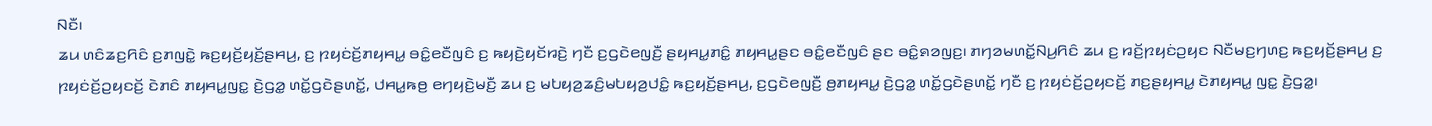ꤡꤢꤪ꤯
ꤘꤣ ꤛꤢꤨꤘꤢ꤬ꤖꤢꤨ ꤢ꤬ꤊꤜꤢꤧ꤭ ꤒꤢ꤬ꤟꤢꤩ꤬ꤟꤢꤩ꤬ꤔꤌꤣ꤬, ꤢ꤬ ꤐꤟꤢꤦꤢꤩ꤬ꤊꤟꤌꤣ꤭ ꤋꤢꤨ꤭ꤕꤢꤪꤜꤢꤨ ꤢ꤬ ꤒꤟꤢꤧ꤬ꤟꤢꤩꤙꤢꤧ꤬ ꤚꤢꤪ ꤢ꤬ꤞꤢꤧꤕꤜꤢꤪ꤬ ꤔꤟꤌꤣ꤭ꤊꤢꤨ꤭ ꤊꤟꤌꤣ꤭ꤔꤢ ꤋꤢꤨ꤭ꤕꤢꤪꤜꤢꤨ ꤔꤢ ꤋꤢꤨ꤭ꤎꤤꤜꤢ꤬꤯ ꤊꤚꤤꤗꤛꤢꤩ꤭ꤡꤣ꤬ꤖꤢꤨ ꤘꤣ ꤢ꤬ ꤙꤢꤩ꤬ꤐꤟꤢꤦꤑꤟꤢ ꤡꤢꤪꤗꤢ꤬ꤚꤛꤢ꤬ ꤒꤢ꤬ꤟꤢꤩ꤬ꤔꤌꤣ꤬ ꤢ꤬ ꤐꤟꤢꤦꤢꤩ꤬ꤑꤟꤢꤢꤩ꤬ ꤢꤧꤊꤢꤨ ꤊꤟꤌꤣ꤭ꤜꤢ꤭ ꤢꤧ꤬ꤞꤤ꤭ ꤛꤢꤩ꤭ꤞꤢꤧꤔꤛꤢꤩ꤭, ꤓꤌꤣ꤭ꤒꤥ꤬ ꤕꤚꤟꤢꤧ꤬ꤗꤢꤪ꤬ ꤘꤣ ꤢ꤬ ꤗꤝꤟꤤ꤬ꤘꤢꤨ꤬ꤗꤝꤟꤤ꤬ꤓꤢꤨ꤭ ꤒꤢ꤬ꤟꤢꤩ꤬ꤔꤌꤣ꤬, ꤢ꤬ꤞꤢꤧꤕꤜꤢꤪ꤬ ꤥ꤬ꤊꤟꤌꤣ꤭ ꤢꤧ꤬ꤞꤤ꤭ ꤛꤢꤩ꤭ꤞꤢꤧꤔꤛꤢꤩ꤭ ꤚꤢꤪ ꤢ꤬ ꤐꤟꤢꤦꤢꤩ꤬ꤑꤟꤢꤢꤩ꤬ ꤊꤢ꤬ꤔꤟꤌꤣ꤭ ꤢꤧꤊꤟꤌꤣ꤭ ꤜꤢ꤭ ꤢꤧ꤬ꤞꤤ꤭꤯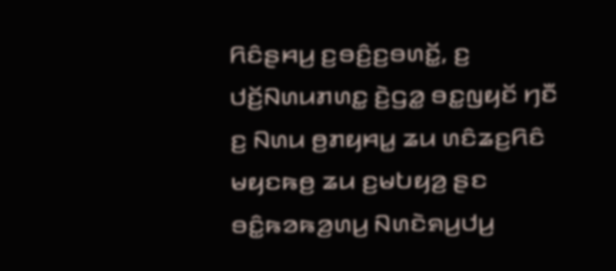ꤖꤢꤨꤔꤌꤣ꤬ ꤢ꤬ꤋꤢꤨ꤬ꤢ꤬ꤋꤛꤢꤩ꤭, ꤢ꤬ ꤓꤢꤩ꤬ꤡꤛꤣꤊꤛꤢ꤭ ꤢꤧ꤬ꤞꤤ꤭ ꤋꤢ꤭ꤜꤟꤢꤩ ꤚꤢꤪ ꤢ꤬ ꤡꤛꤣ ꤥ꤬ꤊꤟꤌꤣ꤭ ꤘꤣ ꤛꤢꤨꤘꤢ꤬ꤖꤢꤨ ꤗꤟꤢꤒꤥ꤬ ꤘꤣ ꤢ꤬ꤗꤝꤟꤤ꤬ ꤔꤢ ꤋꤢꤨ꤭ꤒꤤꤒꤤ꤬ꤛꤣ꤬ ꤡꤛꤢꤧꤎꤣ꤬ꤓꤣ꤬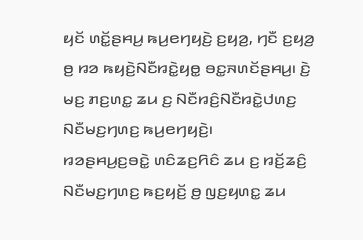ꤟꤢꤩ ꤛꤢꤩ꤭ꤔꤌꤣ꤬ ꤒꤣ꤬ꤕꤚꤟꤢꤧ꤬ ꤢ꤬ꤟꤤ꤬, ꤚꤢꤪ ꤢ꤬ꤟꤤ꤬ ꤥ꤬ ꤙꤤ ꤒꤟꤢꤧ꤬ꤡꤢꤪꤙꤢꤧ꤭ꤟꤥ꤭ ꤋꤢ꤭ꤏꤛꤢꤩꤔꤌꤣ꤬꤯ ꤢꤧ꤬ ꤗꤢ꤬ ꤊꤢ꤬ꤛꤢ꤭ ꤘꤣ ꤢ꤬ ꤡꤢꤪꤙꤢꤨ꤬ꤡꤢꤪꤙꤢꤧ꤭ꤓꤛꤢ꤬ ꤡꤢꤪꤗꤢ꤬ꤚꤛꤢ꤬ ꤒꤣ꤬ꤕꤚꤟꤢꤧ꤬꤯
ꤙꤤꤔꤌꤣ꤬ꤢ꤬ꤋꤢꤧ꤭ ꤛꤢꤨꤘꤢ꤬ꤖꤢꤨ ꤘꤣ ꤢ꤬ ꤙꤢꤩ꤬ꤘꤢꤨ꤬ ꤡꤢꤪꤗꤢ꤬ꤚꤛꤢ꤬ ꤒꤢ꤬ꤟꤢꤩ꤬ ꤥ꤬ ꤜꤢ꤬ꤟꤛꤢ꤭ ꤘꤣ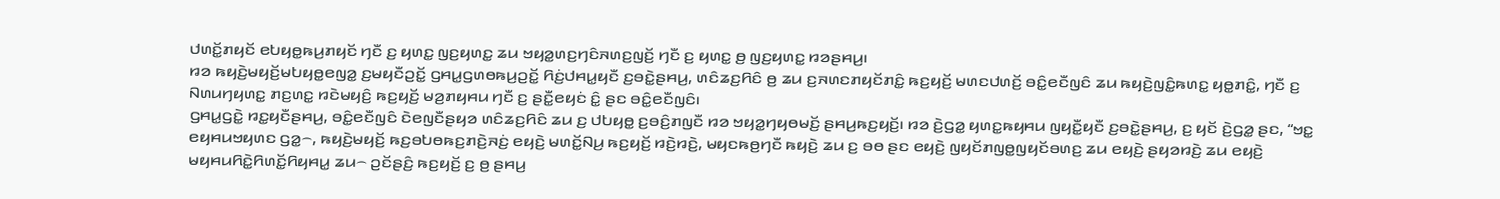ꤓꤛꤢꤩ꤭ꤊꤟꤢꤩ ꤕꤝꤟꤥ꤭ꤒꤣ꤬ꤊꤟꤢꤩ ꤚꤢꤪ ꤢ꤬ ꤟꤛꤢ꤭ ꤜꤢ꤬ꤟꤛꤢ꤭ ꤘꤣ ꤠꤟꤤ꤭ꤛꤢ꤬ꤚꤢꤨꤏꤛꤢ꤬ꤜꤢꤩ꤬ ꤚꤢꤪ ꤢ꤬ ꤟꤛꤢ꤭ ꤥ꤬ ꤜꤢ꤬ꤟꤛꤢ꤭ ꤙꤤꤔꤌꤣ꤬꤯
ꤙꤤ ꤒꤟꤢꤧ꤬ꤗꤟꤢꤩ꤬ꤗꤝꤟꤥ꤭ꤕꤜꤤ꤭ ꤢ꤬ꤗꤟꤢꤪꤑꤢꤩ꤭ ꤞꤌꤣ꤭ꤞꤛꤥꤒꤣ꤬ꤑꤢꤩ꤭ ꤖꤢꤦ꤬ꤓꤌꤣ꤭ꤟꤢꤪ ꤢ꤬ꤋꤢꤧ꤭ꤔꤌꤣ꤬, ꤛꤢꤨꤘꤢ꤬ꤖꤢꤨ ꤥ꤬ ꤘꤣ ꤢ꤬ꤏꤛꤢꤊꤟꤢꤩꤊꤢꤨ꤭ ꤒꤢ꤬ꤟꤢꤩ꤬ ꤗꤛꤢꤓꤛꤢꤩ꤬ ꤋꤢꤨ꤭ꤕꤢꤪꤜꤢꤨ ꤘꤣ ꤒꤟꤢꤧ꤬ꤜꤢꤨ꤭ꤒꤛꤢ꤭ ꤟꤥ꤭ꤊꤢꤨ꤭, ꤚꤢꤪ ꤢ꤬ ꤡꤛꤣꤚꤟꤛꤢ꤭ ꤊꤢ꤬ꤛꤢ꤭ ꤙꤢꤧꤗꤟꤢꤨ꤬ ꤒꤢ꤬ꤟꤢꤩ꤬ ꤗꤤ꤬ꤊꤟꤌꤣ ꤚꤢꤪ ꤢ꤬ ꤔꤢꤪ꤭ꤕꤟꤢꤦ ꤢꤨ꤭ ꤔꤢ ꤋꤢꤨ꤭ꤕꤢꤪꤜꤢꤨ꤯
ꤞꤌꤣ꤭ꤞꤢꤧ꤭ ꤙꤢ꤭ꤟꤢꤪꤔꤌꤣ꤬, ꤋꤢꤨ꤭ꤕꤢꤪꤜꤢꤨ ꤢꤧꤕꤜꤢꤪꤔꤟꤤ ꤛꤢꤨꤘꤢ꤬ꤖꤢꤨ ꤘꤣ ꤢ꤬ ꤓꤝꤟꤥ꤭ ꤢ꤬ꤋꤢꤨ꤬ꤊꤜꤢꤪ ꤙꤤ ꤠꤟꤤ꤭ꤚꤟꤥꤗꤢꤩ꤬ ꤔꤌꤣ꤬ꤒꤢ꤬ꤟꤢꤩ꤬꤯ ꤙꤤ ꤢꤧ꤬ꤞꤤ꤭ ꤟꤛꤢ꤭ꤒꤟꤌꤣ ꤜꤟꤢꤪ꤭ꤟꤢꤪ ꤢ꤬ꤋꤢꤧ꤭ꤔꤌꤣ꤬, ꤢ꤬ ꤟꤢꤩ ꤢꤧ꤬ꤞꤤ꤭ ꤔꤢ, “ꤠꤢ꤭ ꤕꤟꤌꤣꤠꤟꤛꤢ ꤞꤤ꤭꤮, ꤒꤟꤢꤧ꤬ꤗꤟꤢꤩ꤬ ꤒꤢ꤬ꤋꤝꤥꤒꤢ꤬ꤊꤢꤧ꤬ꤏꤢꤦ꤬ ꤕꤟꤢꤧ꤬ ꤗꤛꤢꤩ꤭ꤡꤣ꤬ ꤒꤢ꤬ꤟꤢꤩ꤬ ꤙꤢꤧ꤬ꤙꤢꤧ꤬, ꤗꤟꤢꤒꤥ꤬ꤚꤢꤪ ꤒꤟꤢꤧ꤬ ꤘꤣ ꤢ꤬ ꤋꤥ ꤔꤢ ꤕꤟꤢꤧ꤬ ꤜꤟꤢꤩꤊꤜꤥ꤭ꤜꤟꤢꤩꤋꤛꤢ꤬ ꤘꤣ ꤕꤟꤢꤧ꤬ ꤔꤟꤤꤙꤢꤧ꤬ ꤘꤣ ꤕꤟꤢꤧ꤬ ꤗꤟꤌꤣꤖꤢꤧ꤭ꤖꤛꤢꤩ꤭ꤖꤟꤌꤣ꤭ ꤘꤣ꤮ ꤑꤢꤩꤔꤢꤨ꤬ ꤒꤢ꤬ꤟꤢꤩ꤬ ꤢ꤬ ꤥ꤬ ꤔꤌꤣ꤬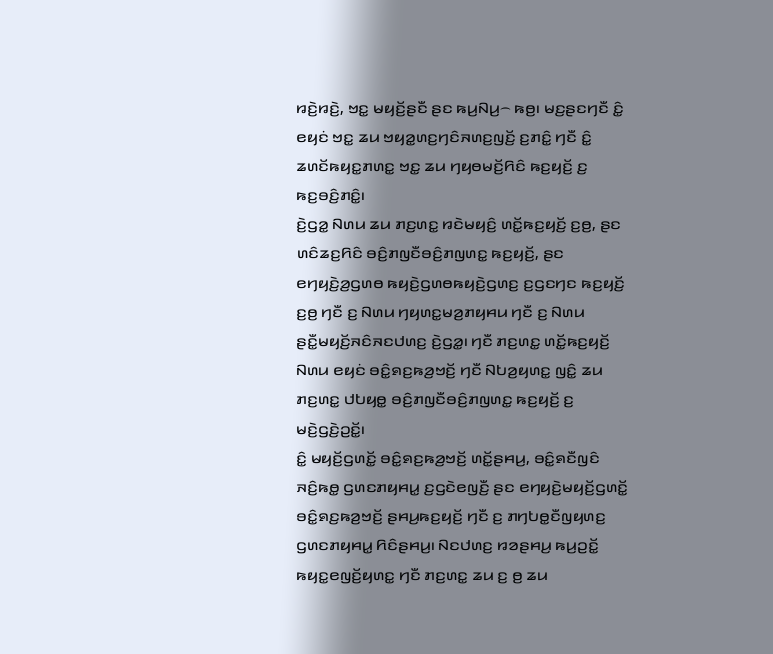ꤙꤢꤧ꤬ꤙꤢꤧ꤬, ꤠꤢ꤭ ꤗꤟꤢꤩ꤬ꤔꤢꤪ ꤔꤢ ꤒꤣ꤬ꤡꤣ꤬꤮ ꤒꤥ꤬꤯ ꤗꤢ꤬ꤔꤢꤚꤢꤪ ꤢꤨ꤭ ꤕꤟꤢꤦ ꤠꤢ꤭ ꤘꤣ ꤠꤟꤤ꤭ꤛꤢ꤬ꤚꤢꤨꤏꤛꤢ꤬ꤜꤢꤩ꤬ ꤢ꤬ꤊꤢꤨ꤭ ꤚꤢꤪ ꤢꤨ꤭ ꤘꤛꤢꤩꤒꤟꤢ꤭ꤊꤛꤢ꤭ ꤠꤢ꤭ ꤘꤣ ꤚꤟꤥꤗꤢꤩ꤬ꤖꤢꤨ ꤒꤢ꤬ꤟꤢꤩ꤬ ꤢ꤬ ꤒꤢ꤬ꤋꤢꤨ꤬ꤊꤢꤨ꤭꤯
ꤢꤧ꤬ꤞꤤ꤭ ꤡꤛꤣ ꤘꤣ ꤊꤢ꤬ꤛꤢ꤭ ꤙꤢꤧꤗꤟꤢꤨ꤬ ꤛꤢꤩ꤭ꤒꤢ꤬ꤟꤢꤩ꤬ ꤢ꤬ꤥ꤬, ꤔꤢ ꤛꤢꤨꤘꤢ꤬ꤖꤢꤨ ꤋꤢꤨ꤬ꤊꤜꤢꤪꤋꤢꤨ꤬ꤊꤜꤛꤢ꤭ ꤒꤢ꤬ꤟꤢꤩ꤬, ꤔꤢ ꤕꤚꤟꤢꤧ꤬ꤤ꤬ꤞꤛꤥ ꤒꤟꤢꤧ꤬ꤞꤛꤥꤒꤟꤢꤧ꤬ꤞꤛꤢ꤬ ꤢ꤬ꤞꤢꤚꤢ ꤒꤢ꤬ꤟꤢꤩ꤬ ꤢ꤬ꤥ꤬ ꤚꤢꤪ ꤢ꤬ ꤡꤛꤣ ꤚꤟꤛꤢ꤭ꤗꤤ꤬ꤊꤟꤌꤣ ꤚꤢꤪ ꤢ꤬ ꤡꤛꤣ ꤔꤢꤪ꤭ꤗꤟꤢꤩ꤬ꤏꤢꤨꤏꤢꤓꤛꤢ꤬ ꤢꤧ꤬ꤞꤤ꤭꤯ ꤚꤢꤪ ꤊꤢ꤬ꤛꤢ꤭ ꤛꤢꤩ꤭ꤒꤢ꤬ꤟꤢꤩ꤬ ꤡꤛꤣ ꤕꤟꤢꤦ ꤋꤢꤨ꤭ꤎꤢ꤬ꤒꤤ꤬ꤠꤢꤩ꤬ ꤚꤢꤪ ꤡꤝꤤ꤬ꤟꤛꤢ꤭ ꤜꤢꤨ꤭ ꤘꤣ ꤊꤢ꤬ꤛꤢ꤭ ꤓꤝꤟꤥ꤭ ꤋꤢꤨ꤬ꤊꤜꤢꤪꤋꤢꤨ꤬ꤊꤜꤛꤢ꤭ ꤒꤢ꤬ꤟꤢꤩ꤬ ꤢ꤬ ꤗꤢꤧ꤬ꤞꤢꤧ꤬ꤑꤢꤩ꤭꤯
ꤢꤨ꤭ ꤗꤟꤢꤩ꤬ꤞꤛꤢꤩ꤭ ꤋꤢꤨ꤭ꤎꤢ꤬ꤒꤤ꤬ꤠꤢꤩ꤬ ꤛꤢꤩ꤭ꤔꤌꤣ꤬, ꤋꤢꤨ꤭ꤎꤢꤪꤜꤢꤨ ꤏꤢꤨ꤬ꤒꤥ꤭ ꤞꤛꤢꤊꤟꤌꤣ꤭ ꤢ꤬ꤞꤢꤧꤕꤜꤢꤪ꤬ ꤔꤢ ꤕꤚꤟꤢꤧ꤬ꤗꤟꤢꤩ꤬ꤞꤛꤢꤩ꤭ ꤋꤢꤨ꤭ꤎꤢ꤬ꤒꤤ꤬ꤠꤢꤩ꤬ ꤔꤌꤣ꤬ꤒꤢ꤬ꤟꤢꤩ꤬ ꤚꤢꤪ ꤢ꤬ ꤊꤚꤝꤥ꤭ꤢꤪꤜꤟꤛꤢ꤬ ꤞꤛꤢꤊꤟꤌꤣ꤭ ꤖꤢꤨꤔꤌꤣ꤬꤯ ꤡꤢꤓꤛꤢ꤬ ꤙꤤꤔꤌꤣ꤬ ꤒꤣ꤬ꤑꤢꤩ꤭ ꤒꤟꤢ꤭ꤕꤜꤢꤩ꤬ꤟꤛꤢ꤭ ꤚꤢꤪ ꤊꤢ꤬ꤛꤢ꤭ ꤘꤣ ꤢ꤬ ꤥ꤬ ꤘꤣ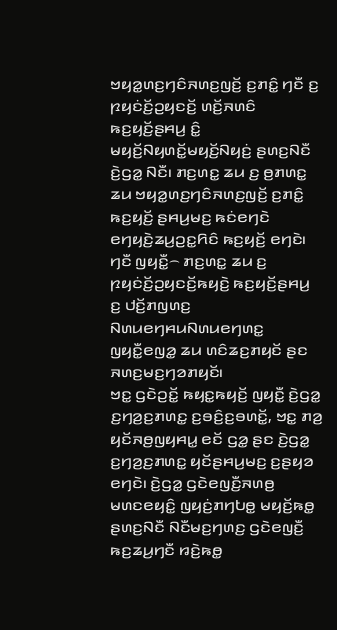ꤠꤟꤤ꤭ꤛꤢ꤬ꤚꤢꤨꤏꤛꤢ꤬ꤜꤢꤩ꤬ ꤢ꤬ꤊꤢꤨ꤭ ꤚꤢꤪ ꤢ꤬ ꤐꤟꤢꤦꤢꤩ꤬ꤑꤟꤢꤢꤩ꤬ ꤛꤢꤩ꤬ꤏꤛꤢꤨ ꤒꤢ꤬ꤟꤢꤩ꤬ꤔꤌꤣ꤬ ꤢꤨ꤭ ꤗꤟꤢꤩ꤬ꤡꤟꤛꤢꤩ꤭ꤗꤟꤢꤩ꤬ꤡꤟꤢꤦ꤬ ꤔꤛꤢ꤬ꤡꤢꤪ ꤢꤧ꤬ꤞꤤ꤭ ꤡꤢꤪ꤯ ꤊꤢ꤬ꤛꤢ꤭ ꤘꤣ ꤢ꤬ ꤥ꤬ꤊꤛꤢ꤭ ꤘꤣ ꤠꤟꤤ꤭ꤛꤢ꤬ꤚꤢꤨꤏꤛꤢ꤬ꤜꤢꤩ꤬ ꤢ꤬ꤊꤢꤨ꤭ ꤒꤢ꤬ꤟꤢꤩ꤬ ꤔꤌꤣ꤬ꤗꤢ꤬ ꤒꤢꤦꤕꤚꤢꤧ ꤕꤚꤟꤢꤧ꤬ꤘꤣ꤬ꤑꤢ꤭ꤖꤢꤨ ꤒꤢ꤬ꤟꤢꤩ꤬ ꤕꤚꤢꤧ꤯ ꤚꤢꤪ ꤜꤟꤢꤪ꤭꤮ ꤊꤢ꤬ꤛꤢ꤭ ꤘꤣ ꤢ꤬ ꤐꤟꤢꤦꤢꤩ꤬ꤑꤟꤢꤢꤩ꤬ꤒꤟꤢꤧ꤬ ꤒꤢ꤬ꤟꤢꤩ꤬ꤔꤌꤣ꤬ ꤢ꤬ ꤓꤢꤩ꤬ꤊꤜꤛꤢ꤬ ꤡꤛꤣꤕꤚꤌꤣꤡꤛꤣꤕꤚꤛꤢ꤭ ꤜꤟꤢꤪ꤭ꤕꤜꤤ꤭ ꤘꤣ ꤛꤢꤨꤘꤢ꤬ꤊꤟꤢꤩ ꤔꤢ ꤏꤛꤢ꤬ꤗꤢ꤬ꤚꤤꤊꤟꤢꤩ꤯
ꤠꤢ꤭ ꤞꤢꤧꤑꤢꤩ꤭ ꤒꤟꤢ꤭ꤒꤟꤢꤩ꤬ ꤜꤟꤢꤪ꤭ ꤢꤧ꤬ꤞꤤ꤭ ꤢ꤬ꤚꤤ꤬ꤢ꤬ꤊꤛꤢ꤭ ꤢ꤬ꤋꤢꤨ꤬ꤢ꤬ꤋꤛꤢꤩ꤭, ꤠꤢ꤭ ꤊꤤ꤬ ꤟꤢꤩꤏꤥ꤬ꤜꤟꤌꤣ꤭ ꤕꤢꤩ ꤞꤤ꤭ ꤔꤢ ꤢꤧ꤬ꤞꤤ꤭ ꤢ꤬ꤚꤤ꤬ꤢ꤬ꤊꤛꤢ꤭ ꤟꤢꤩꤔꤌꤣ꤬ꤗꤢ꤬ ꤢ꤬ꤔꤟꤤ ꤕꤚꤢꤧ꤯ ꤢꤧ꤬ꤞꤤ꤭ ꤞꤢꤧꤕꤜꤢꤪ꤬ꤏꤛꤥ꤬ ꤗꤛꤢꤕꤟꤢꤨ꤭ ꤜꤟꤢꤦ꤬ꤊꤚꤝꤥ꤭ ꤗꤟꤢꤩ꤬ꤒꤥ꤭ ꤔꤛꤢ꤬ꤡꤢꤪ ꤡꤢꤪꤗꤢ꤬ꤚꤛꤢ꤬ ꤞꤢꤧꤕꤜꤢꤪ꤬ ꤒꤢ꤬ꤘꤣ꤬ꤚꤢꤪ ꤙꤢꤧ꤬ꤒꤥ꤭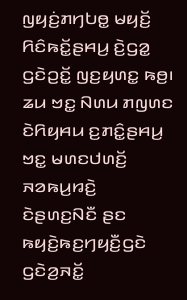ꤜꤟꤢꤦ꤬ꤊꤚꤝꤥ꤭ ꤗꤟꤢꤩ꤬ ꤖꤢꤨꤒꤢꤩ꤭ꤔꤌꤣ꤬ ꤢꤧ꤬ꤞꤤ꤭ ꤞꤢꤧꤑꤢꤩ꤭ ꤜꤢ꤬ꤟꤛꤢ꤭ ꤒꤥ꤬꤯
ꤘꤣ ꤠꤢ꤭ ꤡꤛꤣ ꤊꤜꤛꤢ ꤢꤧꤖꤟꤌꤣ ꤢ꤬ꤊꤢꤨ꤭ꤔꤌꤣ꤬ ꤠꤢ꤭ ꤗꤛꤢꤓꤛꤢꤩ꤬ ꤏꤤꤒꤣ꤬ꤙꤢꤧ꤬ ꤢꤧꤔꤛꤢ꤬ꤡꤢꤪ ꤔꤢ ꤒꤟꤢꤧ꤬ꤒꤢ꤬ꤚꤟꤢꤪ꤬ꤞꤢꤧ ꤞꤢꤧꤤ꤬ꤏꤢꤩ꤭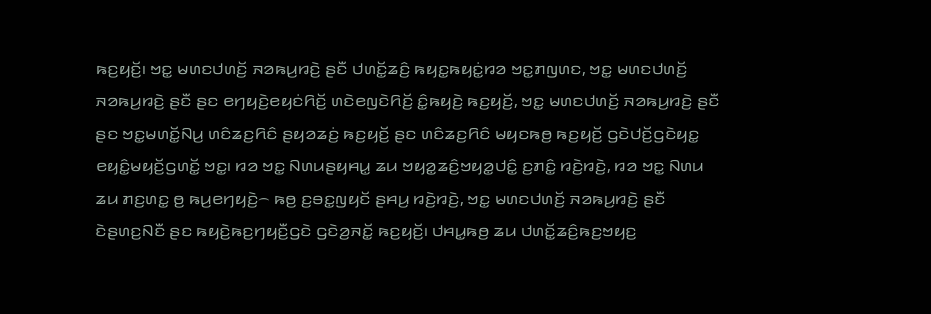ꤒꤢ꤬ꤟꤢꤩ꤬꤯ ꤠꤢ꤭ ꤗꤛꤢꤓꤛꤢꤩ꤬ ꤏꤤꤒꤣ꤬ꤙꤢꤧ꤬ ꤔꤢꤪ ꤓꤛꤢꤩ꤭ꤘꤢꤨ꤬ ꤒꤟꤢ꤭ꤒꤟꤢꤦ꤭ꤙꤤ ꤠꤢ꤭ꤊꤜꤛꤢ, ꤠꤢ꤭ ꤗꤛꤢꤓꤛꤢꤩ꤬ ꤏꤤꤒꤣ꤬ꤙꤢꤧ꤬ ꤔꤢꤪ ꤔꤢ ꤕꤚꤟꤢꤧ꤬ꤕꤟꤢꤦꤖꤢꤩ꤬ ꤛꤢꤧꤕꤜꤢꤧꤖꤢꤩ꤬ ꤢꤨ꤭ꤒꤟꤢꤧ꤬ ꤒꤢ꤬ꤟꤢꤩ꤬, ꤠꤢ꤭ ꤗꤛꤢꤓꤛꤢꤩ꤬ ꤏꤤꤒꤣ꤬ꤙꤢꤧ꤬ ꤔꤢꤪ ꤔꤢ ꤠꤢ꤭ꤗꤛꤢꤩ꤭ꤡꤣ꤬ ꤛꤢꤨꤘꤢ꤬ꤖꤢꤨ ꤔꤟꤤꤘꤢꤦ꤬ ꤒꤢ꤬ꤟꤢꤩ꤬ ꤔꤢ ꤛꤢꤨꤘꤢ꤬ꤖꤢꤨ ꤗꤟꤢꤒꤥ꤬ ꤒꤢ꤬ꤟꤢꤩ꤬ ꤞꤢꤧꤓꤢꤩ꤬ꤞꤢꤧꤟꤢ꤭ ꤕꤟꤢꤨ꤭ꤗꤟꤢꤩ꤬ꤞꤛꤢꤩ꤭ ꤠꤢ꤭꤯ ꤙꤤ ꤠꤢ꤭ ꤡꤛꤣꤔꤟꤌꤣ꤭ ꤘꤣ ꤠꤟꤤ꤭ꤘꤢꤨ꤬ꤠꤟꤤ꤭ꤓꤢꤨ꤭ ꤢ꤬ꤊꤢꤨ꤭ ꤙꤢꤧ꤬ꤙꤢꤧ꤬, ꤙꤤ ꤠꤢ꤭ ꤡꤛꤣ ꤘꤣ ꤊꤢ꤬ꤛꤢ꤭ ꤥ꤬ ꤒꤣ꤬ꤕꤚꤟꤢꤧ꤬꤮ ꤒꤥ꤬ ꤢ꤬ꤋꤢ꤭ꤜꤟꤢꤩ ꤔꤌꤣ꤬ ꤙꤢꤧ꤬ꤙꤢꤧ꤬, ꤠꤢ꤭ ꤗꤛꤢꤓꤛꤢꤩ꤬ ꤏꤤꤒꤣ꤬ꤙꤢꤧ꤬ ꤔꤢꤪ ꤢꤧꤔꤛꤢ꤬ꤡꤢꤪ ꤔꤢ ꤒꤟꤢꤧ꤬ꤒꤢ꤬ꤚꤟꤢꤪ꤬ꤞꤢꤧ ꤞꤢꤧꤤ꤬ꤏꤢꤩ꤭ ꤒꤢ꤬ꤟꤢꤩ꤬꤯ ꤓꤌꤣ꤭ꤒꤥ꤬ ꤘꤣ ꤓꤛꤢꤩ꤭ꤘꤢꤨ꤬ꤒꤢ꤬ꤠꤟꤢ꤬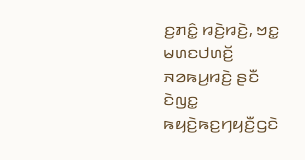ꤢ꤬ꤊꤢꤨ꤭ ꤙꤢꤧ꤬ꤙꤢꤧ꤬, ꤠꤢ꤭ ꤗꤛꤢꤓꤛꤢꤩ꤬ ꤏꤤꤒꤣ꤬ꤙꤢꤧ꤬ ꤔꤢꤪ ꤢꤧꤜꤢ꤭ ꤒꤟꤢꤧ꤬ꤒꤢ꤬ꤚꤟꤢꤪ꤬ꤞꤢꤧ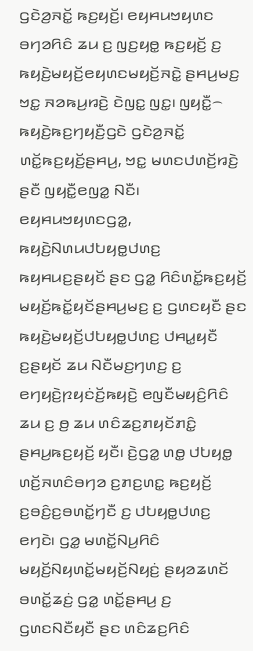ꤞꤢꤧꤤ꤬ꤏꤢꤩ꤭ ꤒꤢ꤬ꤟꤢꤩ꤬꤯ ꤕꤟꤌꤣꤠꤟꤛꤢ ꤋꤚꤤꤖꤢꤨ ꤘꤣ ꤢ꤬ ꤜꤢ꤬ꤟꤥ꤭ ꤒꤢ꤬ꤟꤢꤩ꤬ ꤢ꤬ ꤒꤟꤢꤧ꤬ꤗꤟꤢꤩ꤬ꤕꤟꤛꤢꤗꤟꤢꤩ꤬ꤏꤢꤧ꤭ ꤔꤌꤣ꤬ꤗꤢ꤬ ꤠꤢ꤭ ꤏꤤꤒꤣ꤬ꤙꤢꤧ꤬ ꤢꤧꤜꤢ꤭ ꤜꤢ꤭꤯ ꤜꤟꤢꤪ꤭꤮ ꤒꤟꤢꤧ꤬ꤒꤢ꤬ꤚꤟꤢꤪ꤬ꤞꤢꤧ ꤞꤢꤧꤤ꤬ꤏꤢꤩ꤭ ꤛꤢꤩ꤭ꤒꤢ꤬ꤟꤢꤩ꤬ꤔꤌꤣ꤬, ꤠꤢ꤭ ꤗꤛꤢꤓꤛꤢꤩ꤬ꤙꤢꤧ꤬ ꤔꤢꤪ ꤜꤟꤢꤪ꤭ꤕꤜꤤ꤭ ꤡꤢꤪ꤯
ꤕꤟꤌꤣꤠꤟꤛꤢꤞꤤ꤭, ꤒꤟꤢꤧ꤬ꤡꤛꤣꤓꤝꤟꤥ꤭ꤓꤛꤢ꤬ ꤒꤟꤌꤣꤢ꤬ꤔꤟꤢꤩ ꤔꤢ ꤞꤤ꤭ ꤖꤢꤨꤛꤢꤩ꤭ꤒꤢ꤬ꤟꤢꤩ꤬ ꤗꤟꤢꤩ꤬ꤒꤢꤩ꤭ꤟꤢꤩꤔꤌꤣ꤬ꤗꤢ꤬ ꤢ꤬ ꤞꤛꤢꤟꤢꤪ ꤔꤢ ꤒꤟꤢꤧ꤬ꤗꤟꤢꤩ꤬ꤓꤝꤟꤥ꤭ꤓꤛꤢ꤬ ꤓꤌꤣ꤭ꤟꤢꤪ ꤢ꤬ꤔꤟꤢꤩ ꤘꤣ ꤡꤢꤪꤗꤢ꤬ꤚꤛꤢ꤬ ꤢ꤬ ꤕꤚꤟꤢꤧ꤬ꤐꤟꤢꤦꤢꤩ꤬ꤒꤟꤢꤧ꤬ ꤕꤜꤢꤪꤗꤟꤢꤨ꤬ꤖꤢꤨ ꤘꤣ ꤢ꤬ ꤥ꤬ ꤘꤣ ꤛꤢꤨꤘꤢ꤬ꤊꤟꤢꤩꤊꤢꤨ꤭ ꤔꤌꤣ꤬ꤒꤢ꤬ꤟꤢꤩ꤬ ꤟꤢꤪ꤯ ꤢꤧ꤬ꤞꤤ꤭ ꤛꤥ꤭ ꤓꤝꤟꤥ꤭ ꤛꤢꤩ꤬ꤏꤛꤢꤨꤋꤚꤤ ꤢ꤬ꤊꤢ꤬ꤛꤢ꤭ ꤒꤢ꤬ꤟꤢꤩ꤬ ꤢ꤬ꤋꤢꤨ꤬ꤢ꤬ꤋꤛꤢꤩ꤭ꤚꤢꤪ ꤢ꤬ ꤓꤝꤟꤥ꤭ꤓꤛꤢ꤬ ꤕꤚꤢꤧ꤯ ꤞꤤ꤭ ꤗꤛꤢꤩ꤭ꤡꤣ꤬ꤖꤢꤨ ꤗꤟꤢꤩ꤬ꤡꤟꤛꤢꤩ꤭ꤗꤟꤢꤩ꤬ꤡꤟꤢꤦ꤬ ꤔꤟꤤꤘꤛꤢꤩ ꤋꤛꤢꤩ꤭ꤘꤢꤦ꤬ ꤞꤤ꤭ ꤛꤢꤩ꤭ꤔꤌꤣ꤬ ꤢ꤬ ꤞꤛꤢꤡꤢꤪꤟꤢꤪ ꤔꤢ ꤛꤢꤨꤘꤢ꤬ꤖꤢꤨ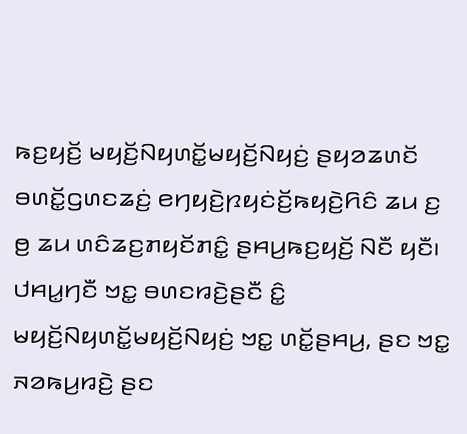ꤒꤢ꤬ꤟꤢꤩ꤬ ꤗꤟꤢꤩ꤬ꤡꤟꤛꤢꤩ꤭ꤗꤟꤢꤩ꤬ꤡꤟꤢꤦ꤬ ꤔꤟꤤꤘꤛꤢꤩ ꤋꤛꤢꤩ꤭ꤞꤛꤢꤘꤢꤦ꤬ ꤕꤚꤟꤢꤧ꤬ꤐꤟꤢꤦꤢꤩ꤬ꤒꤟꤢꤧ꤬ꤖꤢꤨ ꤘꤣ ꤢ꤬ ꤥ꤬ ꤘꤣ ꤛꤢꤨꤘꤢ꤬ꤊꤟꤢꤩꤊꤢꤨ꤭ ꤔꤌꤣ꤬ꤒꤢ꤬ꤟꤢꤩ꤬ ꤡꤢꤪ ꤟꤢꤪ꤯
ꤓꤌꤣ꤭ꤚꤢꤪ ꤠꤢ꤭ ꤋꤛꤢꤙꤢꤧ꤬ꤔꤢꤪ ꤢꤨ꤭ ꤗꤟꤢꤩ꤬ꤡꤟꤛꤢꤩ꤭ꤗꤟꤢꤩ꤬ꤡꤟꤢꤦ꤬ ꤠꤢ꤭ ꤛꤢꤩ꤭ꤔꤌꤣ꤬, ꤔꤢ ꤠꤢ꤭ ꤏꤤꤒꤣ꤬ꤙꤢꤧ꤬ ꤔꤢ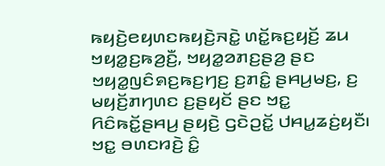ꤒꤟꤢꤧ꤬ꤕꤟꤛꤢꤒꤟꤢꤧ꤬ꤏꤢꤧ꤭ ꤛꤢꤩ꤭ꤒꤢ꤬ꤟꤢꤩ꤬ ꤘꤣ ꤠꤟꤤ꤭ꤢ꤬ꤒꤤ꤬ꤢꤪ꤬, ꤠꤟꤤ꤭ꤤꤊꤢ꤬ꤔꤤ꤬ ꤔꤢ ꤠꤟꤤ꤭ꤜꤢꤨꤎꤢ꤬ꤒꤢ꤬ꤚꤢ꤬ ꤢ꤬ꤊꤢꤨ꤭ ꤔꤌꤣ꤬ꤗꤢ꤬, ꤢ꤬ ꤗꤟꤢꤩ꤬ꤊꤚꤛꤢ ꤢ꤬ꤔꤟꤢꤩ ꤔꤢ ꤠꤢ꤭ ꤖꤢꤨꤒꤢꤩ꤭ꤔꤌꤣ꤬ ꤔꤟꤢꤧ꤬ ꤞꤢꤧꤑꤢꤩ꤭ ꤓꤌꤣ꤭ꤘꤢꤦ꤬ꤟꤢꤪ꤯ ꤠꤢ꤭ ꤋꤛꤢꤙꤢꤧ꤬ ꤢꤨ꤭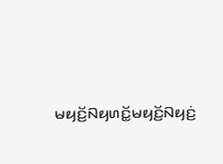ꤗꤟꤢꤩ꤬ꤡꤟꤛꤢꤩ꤭ꤗꤟꤢꤩ꤬ꤡꤟꤢꤦ꤬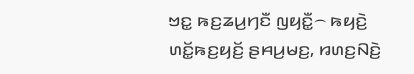ꤠꤢ꤭ ꤒꤢ꤬ꤘꤣ꤬ꤚꤢꤪ ꤜꤟꤢꤪ꤭꤮ ꤒꤟꤢꤧ꤬ ꤛꤢꤩ꤭ꤒꤢ꤬ꤟꤢꤩ꤬ ꤔꤌꤣ꤬ꤗꤢ꤬, ꤙꤛꤢ꤬ꤡꤢꤧ꤬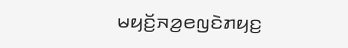ꤗꤟꤢꤩ꤬ꤏꤤ꤬ꤕꤜꤢꤧꤊꤟꤢ꤬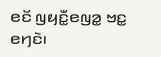ꤕꤢꤩ ꤜꤟꤢꤪ꤭ꤕꤜꤤ꤭ ꤠꤢ꤭ ꤕꤚꤢꤧ꤯